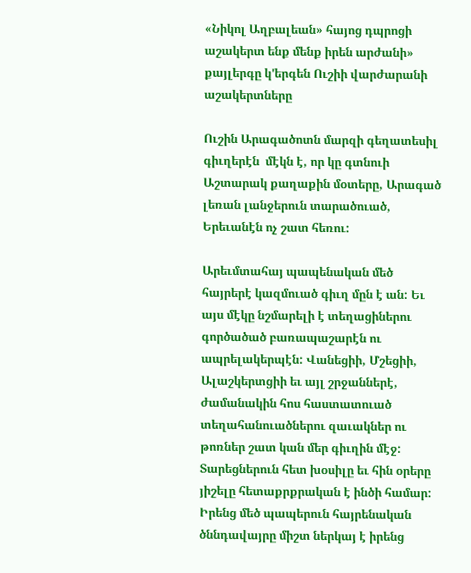«Նիկոլ Աղբալեան» հայոց դպրոցի
աշակերտ ենք մենք իրեն արժանի»
քայլերգը կ'երգեն Ուշիի վարժարանի աշակերտները

Ուշին Արագածոտն մարզի գեղատեսիլ գիւղերէն  մէկն է, որ կը գտնուի Աշտարակ քաղաքին մօտերը, Արագած լեռան լանջերուն տարածուած, Երեւանէն ոչ շատ հեռու:

Արեւմտահայ պապենական մեծ հայրերէ կազմուած գիւղ մըն է ան: Եւ այս մէկը նշմարելի է տեղացիներու գործածած բառապաշարէն ու ապրելակերպէն: Վանեցիի, Մշեցիի, Ալաշկերտցիի եւ այլ շրջաններէ, ժամանակին հոս հաստատուած տեղահանուածներու զաւակներ ու թոռներ շատ կան մեր գիւղին մէջ: Տարեցներուն հետ խօսիլը եւ հին օրերը յիշելը հետաքրքրական է ինծի համար: Իրենց մեծ պապերուն հայրենական ծննդավայրը միշտ ներկայ է իրենց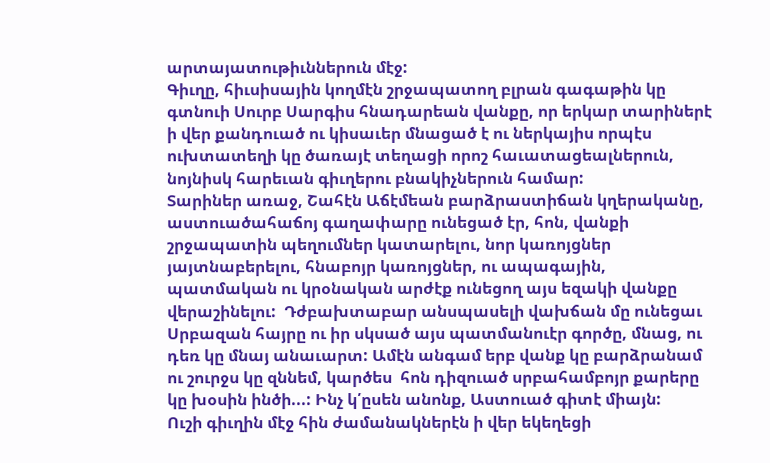արտայատութիւններուն մէջ:
Գիւղը, հիւսիսային կողմէն շրջապատող բլրան գագաթին կը գտնուի Սուրբ Սարգիս հնադարեան վանքը, որ երկար տարիներէ ի վեր քանդուած ու կիսաւեր մնացած է ու ներկայիս որպէս ուխտատեղի կը ծառայէ տեղացի որոշ հաւատացեալներուն, նոյնիսկ հարեւան գիւղերու բնակիչներուն համար:
Տարիներ առաջ, Շահէն Աճէմեան բարձրաստիճան կղերականը, աստուածահաճոյ գաղափարը ունեցած էր, հոն, վանքի շրջապատին պեղումներ կատարելու, նոր կառոյցներ յայտնաբերելու, հնաբոյր կառոյցներ, ու ապագային, պատմական ու կրօնական արժէք ունեցող այս եզակի վանքը վերաշինելու:  Դժբախտաբար անսպասելի վախճան մը ունեցաւ Սրբազան հայրը ու իր սկսած այս պատմանուէր գործը, մնաց, ու դեռ կը մնայ անաւարտ: Ամէն անգամ երբ վանք կը բարձրանամ ու շուրջս կը զննեմ, կարծես  հոն դիզուած սրբահամբոյր քարերը կը խօսին ինծի...: Ինչ կ՛ըսեն անոնք, Աստուած գիտէ միայն:
Ուշի գիւղին մէջ հին ժամանակներէն ի վեր եկեղեցի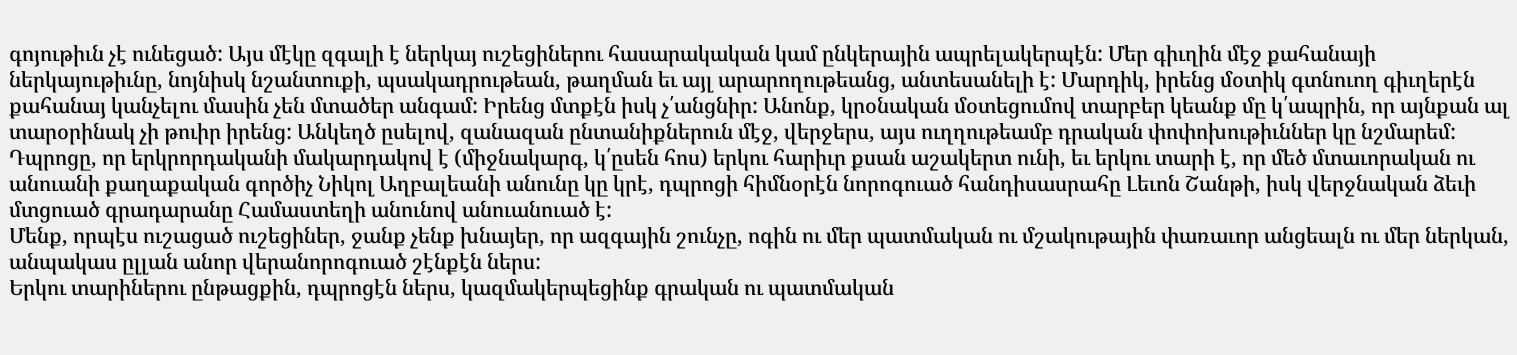գոյութիւն չէ ունեցած: Այս մէկը զգալի է ներկայ ուշեցիներու հասարակական կամ ընկերային ապրելակերպէն: Մեր գիւղին մէջ քահանայի ներկայութիւնը, նոյնիսկ նշանտուքի, պսակադրութեան, թաղման եւ այլ արարողութեանց, անտեսանելի է: Մարդիկ, իրենց մօտիկ գտնուող գիւղերէն քահանայ կանչելու մասին չեն մտածեր անգամ: Իրենց մտքէն իսկ չ՛անցնիր: Անոնք, կրօնական մօտեցումով տարբեր կեանք մը կ՛ապրին, որ այնքան ալ տարօրինակ չի թուիր իրենց: Անկեղծ ըսելով, զանազան ընտանիքներուն մէջ, վերջերս, այս ուղղութեամբ դրական փոփոխութիւններ կը նշմարեմ:
Դպրոցը, որ երկրորդականի մակարդակով է (միջնակարգ, կ՛ըսեն հոս) երկու հարիւր քսան աշակերտ ունի, եւ երկու տարի է, որ մեծ մտաւորական ու անուանի քաղաքական գործիչ Նիկոլ Աղբալեանի անունը կը կրէ, դպրոցի հիմնօրէն նորոգուած հանդիսասրահը Լեւոն Շանթի, իսկ վերջնական ձեւի մտցուած գրադարանը Համաստեղի անունով անուանուած է:
Մենք, որպէս ուշացած ուշեցիներ, ջանք չենք խնայեր, որ ազգային շունչը, ոգին ու մեր պատմական ու մշակութային փառաւոր անցեալն ու մեր ներկան, անպակաս ըլլան անոր վերանորոգուած շէնքէն ներս:
Երկու տարիներու ընթացքին, դպրոցէն ներս, կազմակերպեցինք գրական ու պատմական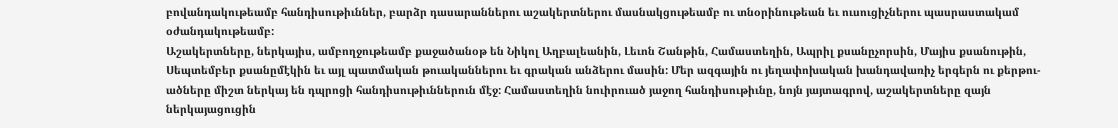բովանդակութեամբ հանդիսութիւններ, բարձր դասարաններու աշակերտներու մասնակցութեամբ ու տնօրինութեան եւ ուսուցիչներու պասրաստակամ օժանդակութեամբ:
Աշակերտները, ներկայիս, ամբողջութեամբ քաջածանօթ են Նիկոլ Աղբալեանին, Լեւոն Շանթին, Համաստեղին, Ապրիլ քսանըչորսին, Մայիս քսանութին, Սեպտեմբեր քսանըմէկին եւ այլ պատմական թուականներու եւ գրական անձերու մասին: Մեր ազգային ու յեղափոխական խանդավառիչ երգերն ու քերթու-ածները միշտ ներկայ են դպրոցի հանդիսութիւններուն մէջ: Համաստեղին նուիրուած յաջող հանդիսութիւնը, նոյն յայտագրով, աշակերտները զայն ներկայացուցին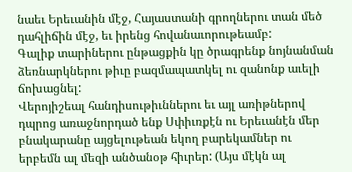նաեւ Երեւանին մէջ, Հայաստանի գրողներու տան մեծ դահլիճին մէջ, եւ իրենց հովանաւորութեամբ:
Գալիք տարիներու ընթացքին կը ծրագրենք նոյնանման ձեռնարկներու թիւը բազմապատկել ու զանոնք աւելի ճոխացնել:
Վերոյիշեալ հանդիսութիւններու եւ այլ առիթներով դպրոց առաջնորդած ենք Սփիւռքէն ու Երեւանէն մեր բնակարանը այցելութեան եկող բարեկամներ ու երբեմն ալ մեզի անծանօթ հիւրեր: (Այս մէկն ալ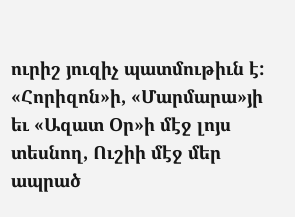ուրիշ յուզիչ պատմութիւն է: «Հորիզոն»ի, «Մարմարա»յի եւ «Ազատ Օր»ի մէջ լոյս տեսնող, Ուշիի մէջ մեր ապրած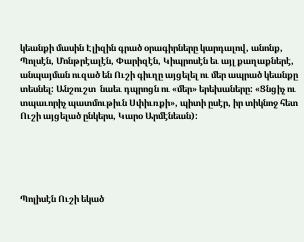կեանքի մասին Էլիզին գրած օրագիրները կարդալով, անոնք, Պոլսէն, Մոնթրէալէն, Փարիզէն, Կիպրոսէն եւ այլ քաղաքներէ, անպայման ուզած են Ուշի գիւղը այցելել ու մեր ապրած կեանքը տեսնել: Անշուշտ  նաեւ դպրոցն ու «մեր» երեխաները: «Ցնցիչ ու տպաւորիչ պատմութիւն Սփիւռքի», պիտի ըսէր, իր տիկնոջ հետ Ուշի այցելած ընկերս, Կարօ Արմէնեան):





Պոլիսէն Ուշի եկած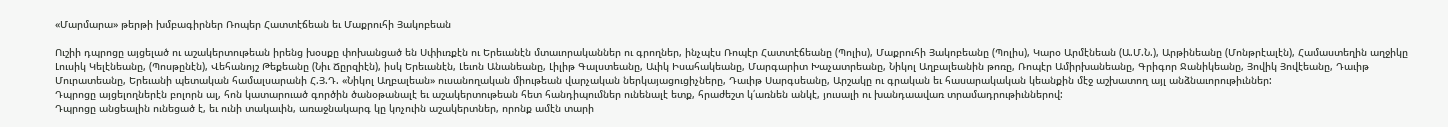«Մարմարա» թերթի խմբագիրներ Ռոպեր Հատտէճեան եւ Մաքրուհի Յակոբեան

Ուշիի դպրոցը այցելած ու աշակերտութեան իրենց խօսքը փոխանցած են Սփիւռքէն ու Երեւանէն մտաւորականներ ու գրողներ, ինչպէս Ռոպէր Հատտէճեանը (Պոլիս), Մաքրուհի Յակոբեանը (Պոլիս), Կարօ Արմէնեան (Ա.Մ.Ն.), Արթինեանը (Մոնթրէալէն), Համաստեղին աղջիկը Լուսիկ Կելէնեանը, (Պոսթընէն), Վեհանոյշ Թեքեանը (Նիւ Ճըրզիէն), իսկ Երեւանէն, Լեւոն Անանեանը, Լիլիթ Գալստեանը, Աւիկ Իսահակեանը, Մարգարիտ Խաչատրեանը, Նիկոլ Աղբալեանին թոռը, Ռոպէր Ամիրխանեանը, Գրիգոր Ջանիկեանը, Յովիկ Յովէեանը, Դաւիթ Մուրատեանը, Երեւանի պետական համալսարանի Հ.Յ.Դ. «Նիկոլ Աղբալեան» ուսանողական միութեան վարչական ներկայացուցիչները, Դաւիթ Սարգսեանը, Արշակը ու գրական եւ հասարակական կեանքին մէջ աշխատող այլ անձնաւորութիւններ:
Դպրոցը այցելողներէն բոլորն ալ, հոն կատարուած գործին ծանօթանալէ եւ աշակերտութեան հետ հանդիպումներ ունենալէ ետք, հրաժեշտ կ՛առնեն անկէ, յուսալի ու խանդաավառ տրամադրութիւններով:
Դպրոցը անցեալին ունեցած է, եւ ունի տակաւին, առաջնակարգ կը կոչուին աշակերտներ, որոնք ամէն տարի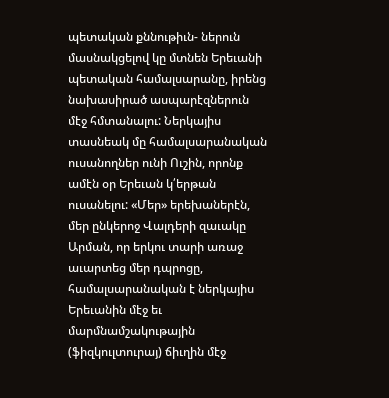պետական քննութիւն- ներուն մասնակցելով կը մտնեն Երեւանի պետական համալսարանը, իրենց նախասիրած ասպարէզներուն մէջ հմտանալու: Ներկայիս տասնեակ մը համալսարանական ուսանողներ ունի Ուշին, որոնք ամէն օր Երեւան կ՛երթան ուսանելու: «Մեր» երեխաներէն, մեր ընկերոջ Վալդերի զաւակը Արման, որ երկու տարի առաջ աւարտեց մեր դպրոցը, համալսարանական է ներկայիս Երեւանին մէջ եւ  մարմնամշակութային  (ֆիզկուլտուրայ) ճիւղին մէջ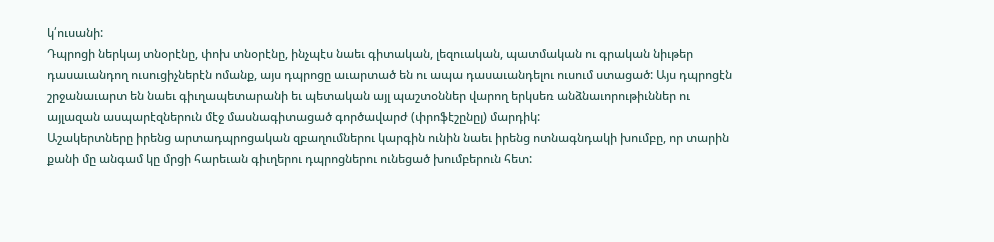կ՛ուսանի:
Դպրոցի ներկայ տնօրէնը, փոխ տնօրէնը, ինչպէս նաեւ գիտական, լեզուական, պատմական ու գրական նիւթեր դասաւանդող ուսուցիչներէն ոմանք, այս դպրոցը աւարտած են ու ապա դասաւանդելու ուսում ստացած: Այս դպրոցէն շրջանաւարտ են նաեւ գիւղապետարանի եւ պետական այլ պաշտօններ վարող երկսեռ անձնաւորութիւններ ու այլազան ասպարէզներուն մէջ մասնագիտացած գործավարժ (փրոֆէշընըլ) մարդիկ:
Աշակերտները իրենց արտադպրոցական զբաղումներու կարգին ունին նաեւ իրենց ոտնագնդակի խումբը, որ տարին քանի մը անգամ կը մրցի հարեւան գիւղերու դպրոցներու ունեցած խումբերուն հետ: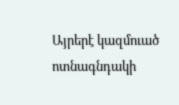Այրերէ կազմուած ոտնագնդակի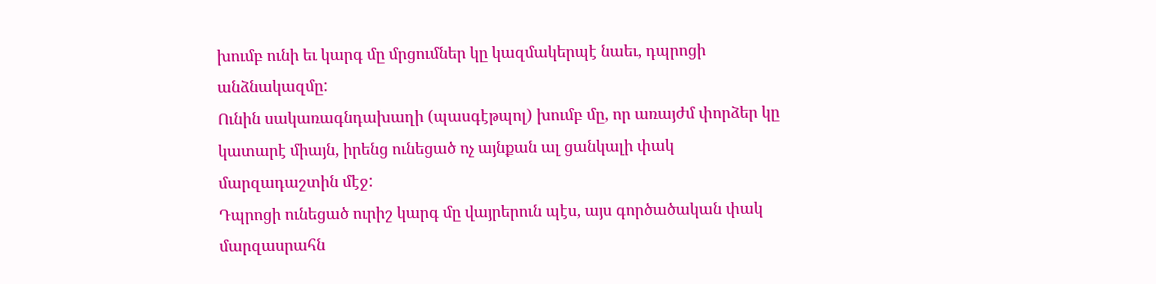խումբ ունի եւ կարգ մը մրցումներ կը կազմակերպէ նաեւ, դպրոցի անձնակազմը:
Ունին սակառագնդախաղի (պասգէթպոլ) խումբ մը, որ առայժմ փորձեր կը կատարէ միայն, իրենց ունեցած ոչ այնքան ալ ցանկալի փակ մարզադաշտին մէջ:
Դպրոցի ունեցած ուրիշ կարգ մը վայրերուն պէս, այս գործածական փակ մարզասրահն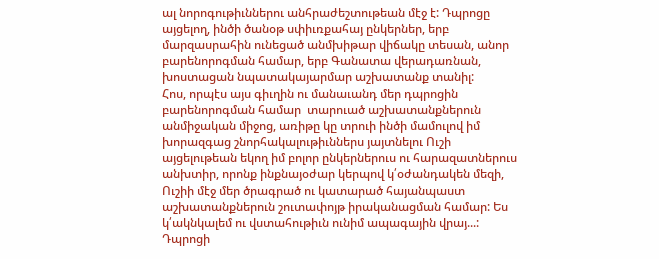ալ նորոգութիւններու անհրաժեշտութեան մէջ է: Դպրոցը այցելող, ինծի ծանօթ սփիւռքահայ ընկերներ, երբ մարզասրահին ունեցած անմխիթար վիճակը տեսան, անոր բարենորոգման համար, երբ Գանատա վերադառնան, խոստացան նպատակայարմար աշխատանք տանիլ:
Հոս, որպէս այս գիւղին ու մանաւանդ մեր դպրոցին բարենորոգման համար  տարուած աշխատանքներուն անմիջական միջոց, առիթը կը տրուի ինծի մամուլով իմ խորազգաց շնորհակալութիւններս յայտնելու Ուշի այցելութեան եկող իմ բոլոր ընկերներուս ու հարազատներուս անխտիր, որոնք ինքնայօժար կերպով կ՛օժանդակեն մեզի, Ուշիի մէջ մեր ծրագրած ու կատարած հայանպաստ աշխատանքներուն շուտափոյթ իրականացման համար: Ես կ՛ակնկալեմ ու վստահութիւն ունիմ ապագային վրայ...:
Դպրոցի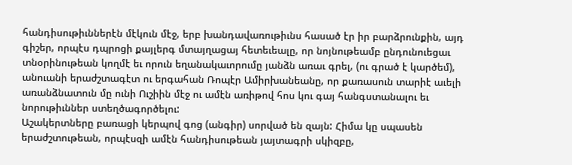հանդիսութիւններէն մէկուն մէջ, երբ խանդավառութիւնս հասած էր իր բարձրունքին, այդ գիշեր, որպէս դպրոցի քայլերգ մտայղացայ հետեւեալը, որ նոյնութեամբ ընդունուեցաւ տնօրինութեան կողմէ եւ որուն եղանակաւորումը յանձն առաւ գրել, (ու գրած է կարծեմ), անուանի երաժշտագէտ ու երգահան Ռոպէր Ամիրխանեանը, որ քառասուն տարիէ աւելի առանձնատուն մը ունի Ուշիին մէջ ու ամէն առիթով հոս կու գայ հանգստանալու եւ նորութիւններ ստեղծագործելու:
Աշակերտները բառացի կերպով գոց (անգիր) սորված են զայն: Հիմա կը սպասեն երաժշտութեան, որպէսզի ամէն հանդիսութեան յայտագրի սկիզբը,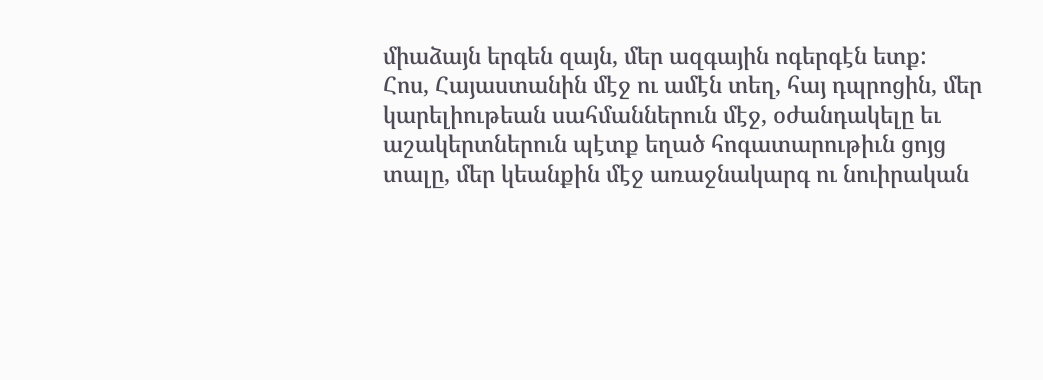միաձայն երգեն զայն, մեր ազգային ոգերգէն ետք:
Հոս, Հայաստանին մէջ ու ամէն տեղ, հայ դպրոցին, մեր կարելիութեան սահմաններուն մէջ, օժանդակելը եւ աշակերտներուն պէտք եղած հոգատարութիւն ցոյց տալը, մեր կեանքին մէջ առաջնակարգ ու նուիրական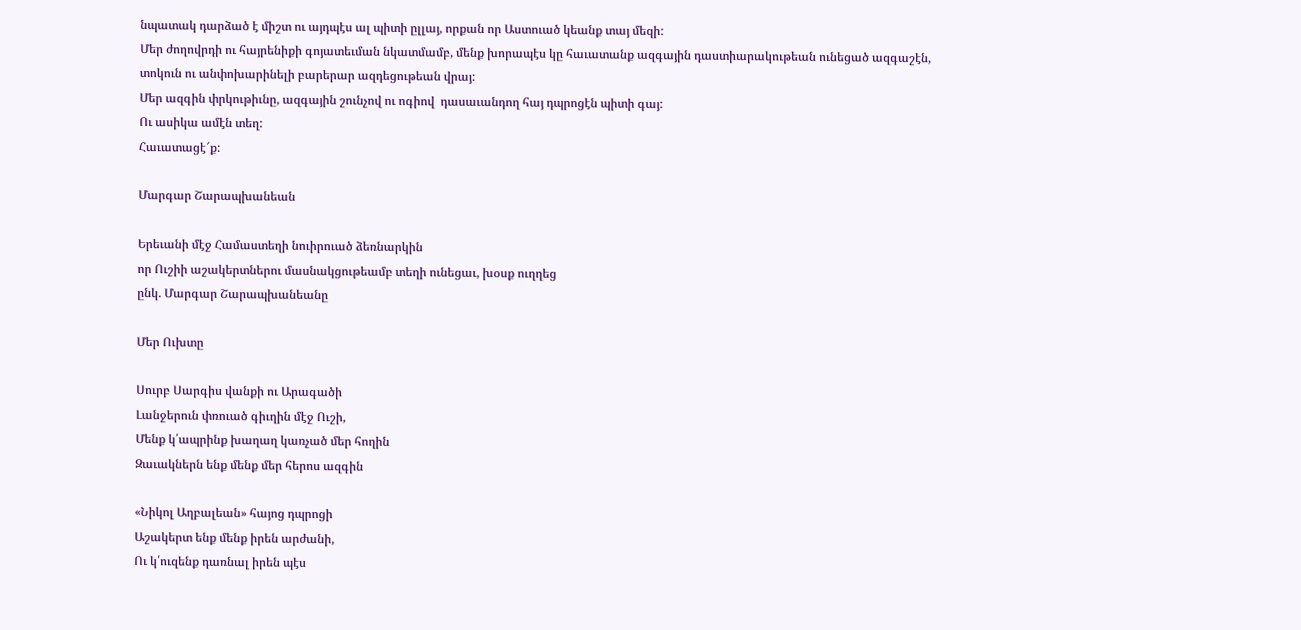նպատակ դարձած է միշտ ու այդպէս ալ պիտի ըլլայ, որքան որ Աստուած կեանք տայ մեզի:
Մեր ժողովրդի ու հայրենիքի գոյատեւման նկատմամբ, մենք խորապէս կը հաւատանք ազգային դաստիարակութեան ունեցած ազգաշէն, տոկուն ու անփոխարինելի բարերար ազդեցութեան վրայ:
Մեր ազգին փրկութիւնը, ազգային շունչով ու ոգիով  դասաւանդող հայ դպրոցէն պիտի գայ:
Ու ասիկա ամէն տեղ:
Հաւատացէ՜ք:

Մարգար Շարապխանեան

Երեւանի մէջ Համաստեղի նուիրուած ձեռնարկին
որ Ուշիի աշակերտներու մասնակցութեամբ տեղի ունեցաւ, խօսք ուղղեց
ընկ. Մարգար Շարապխանեանը

Մեր Ուխտը

Սուրբ Սարգիս վանքի ու Արագածի
Լանջերուն փռուած գիւղին մէջ Ուշի,
Մենք կ՛ապրինք խաղաղ կառչած մեր հողին
Զաւակներն ենք մենք մեր հերոս ազգին

«Նիկոլ Աղբալեան» հայոց դպրոցի
Աշակերտ ենք մենք իրեն արժանի,
Ու կ՛ուզենք դառնալ իրեն պէս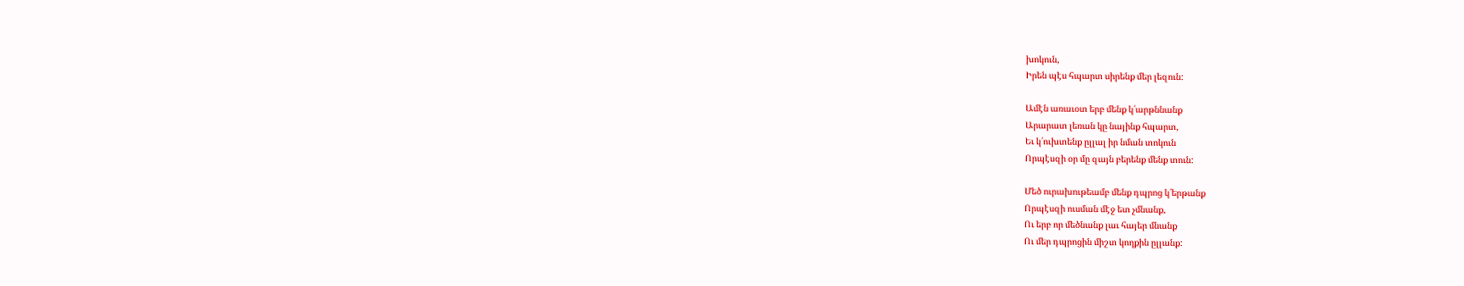խոկուն,
Իրեն պէս հպարտ սիրենք մեր լեզուն:

Ամէն առաւօտ երբ մենք կ՛արթննանք
Արարատ լեռան կը նայինք հպարտ,
Եւ կ՛ուխտենք ըլլալ իր նման տոկուն
Որպէսզի օր մը զայն բերենք մենք տուն:

Մեծ ուրախութեամբ մենք դպրոց կ՛երթանք
Որպէսզի ուսման մէջ ետ չմնանք,
Ու երբ որ մեծնանք լաւ հայեր մնանք
Ու մեր դպրոցին միշտ կողքին ըլլանք: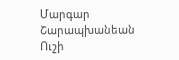Մարգար Շարապխանեան
Ուշի